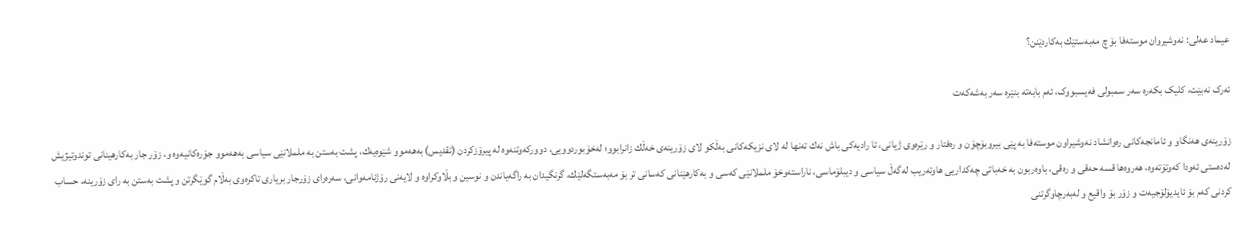عیماد عه‌لی: نه‌وشیروان موسته‌فا بۆ چ مه‌به‌ستێك به‌كاردێنن؟

ئەرک نەبێت، کلیک بکەرە سەر سمبولی فەیسبووک، ئەم بابەتە بنێرە سەر بەشەکەت

زۆرینه‌ی هه‌نگاو و ئامانجه‌كانی ره‌وانشاد نه‌وشیراون موسته‌فا به‌ پێی بیروبۆچۆن و ره‌فتار و رێره‌وی ژیانی، تا رادیه‌كی باش نه‌ك ته‌نها له‌ لای نزیكه‌كانی به‌ڵكو لای زۆرینه‌ی خه‌ڵك زانرابوو؛ له‌خۆبوردوویی، دووركه‌وتنه‌وه‌ له‌ پیرۆزكردن (تقدیس) به‌هه‌موو شێوه‌یه‌ك، پشت به‌ستن به‌ ململانێی سیاسی به‌هه‌موو جۆره‌كانیه‌وه‌ و، زۆر جار به‌كارهینانی توندوتیژیش له‌ده‌ستی ئه‌ودا كه‌وتۆته‌وه‌، هه‌روه‌ها قسه‌ حه‌قی و ره‌قی، باوه‌ربون به‌ خه‌باتی چه‌كداریی هاوته‌ریب له‌گه‌ڵ سیاسی و دیبلۆماسی، ناراسته‌وخۆ ململانێی كه‌سی و به‌كارهێنانی كه‌سانی تر بۆ مه‌به‌ستگه‌لێك، گرنگیدان به‌ راگه‌یاندن و نوسین و بڵاوكراوه‌ و لایه‌نی رۆژنامه‌وانی، سه‌ره‌رای زۆرجار بریاری تاكره‌وی به‌ڵام گوێگرتن و پشت به‌ستن به‌ رای زۆرینه‌، حساب كردنی كه‌م بۆ ئایدیۆلۆجیه‌ت و زۆر بۆ واقیع و له‌به‌رچاوگرتنی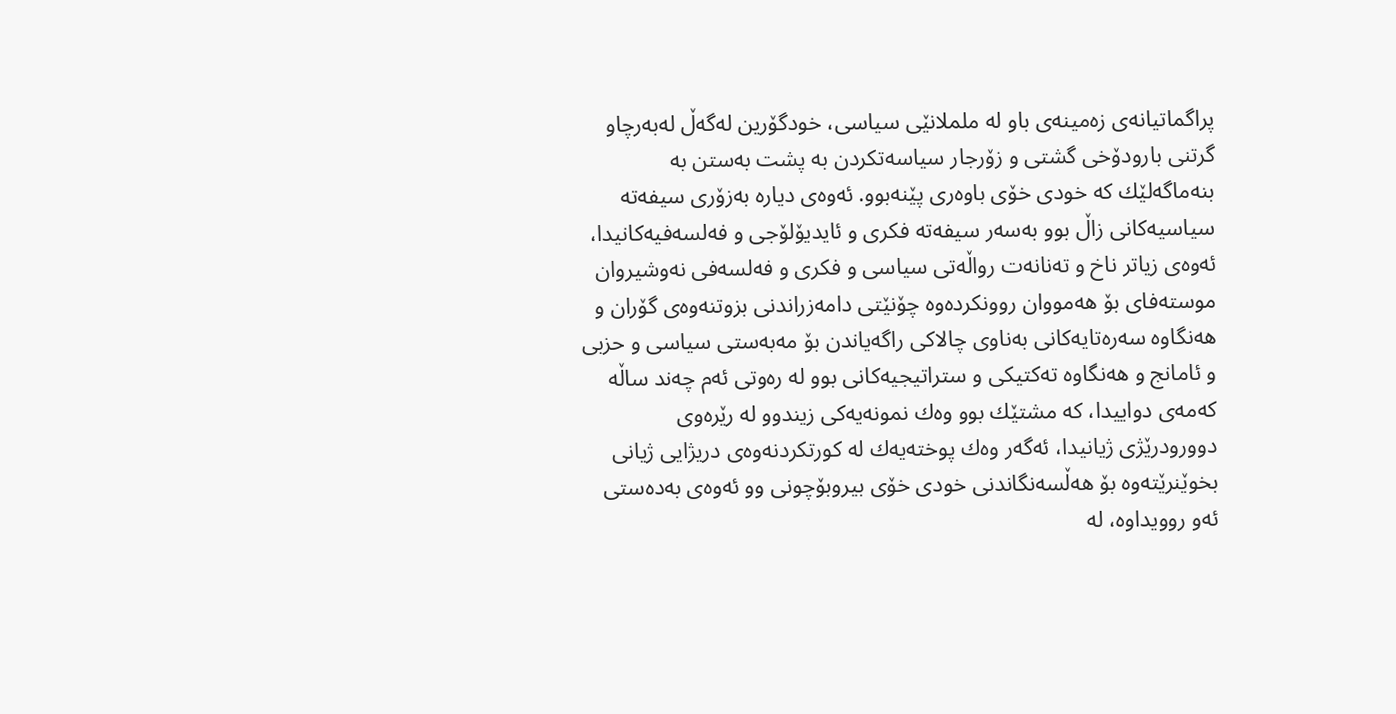پراگماتیانه‌ی زه‌مینه‌ی باو له‌ ململانێی سیاسی، خودگۆرین له‌گه‌ڵ له‌به‌رچاو گرتنی بارودۆخی گشتی و زۆرجار سیاسه‌تكردن به‌ پشت به‌ستن به‌ بنه‌ماگه‌لێك كه‌ خودی خۆی باوه‌ری پێنه‌بوو. ئه‌وه‌ی دیاره‌ به‌زۆری سیفه‌ته‌ سیاسیه‌كانی زاڵ بوو به‌سه‌ر سیفه‌ته‌ فكری و ئایدیۆلۆجی و فه‌لسه‌فیه‌كانیدا، ئه‌وه‌ی زیاتر ناخ و ته‌نانه‌ت رواڵه‌تی سیاسی و فكری و فه‌لسه‌فی نه‌وشیروان موسته‌فای بۆ هه‌مووان روونكرده‌وه‌ چۆنێتی دامه‌زراندنی بزوتنه‌وه‌ی گۆران و هه‌نگاوه‌ سه‌ره‌تایه‌كانی به‌ناوی چالاكی راگه‌یاندن بۆ مه‌به‌ستی سیاسی و حزبی و ئامانج و هه‌نگاوه‌ ته‌كتیكی و ستراتیجیه‌كانی بوو له‌ ره‌وتی ئه‌م چه‌ند ساڵه‌ كه‌مه‌ی دواییدا، كه‌ مشتێك بوو وه‌ك نمونه‌یه‌كی زیندوو له‌ رێره‌وی دوورودرێژی ژیانیدا، ئه‌گه‌ر وه‌ك پوخته‌یه‌ك له‌ كورتكردنه‌وه‌ی دریژایی ژیانی بخوێنرێته‌وه‌ بۆ هه‌ڵسه‌نگاندنی خودی خۆی بیروبۆچونی وو ئه‌وه‌ی به‌ده‌ستی ئه‌و روویداوه‌، له‌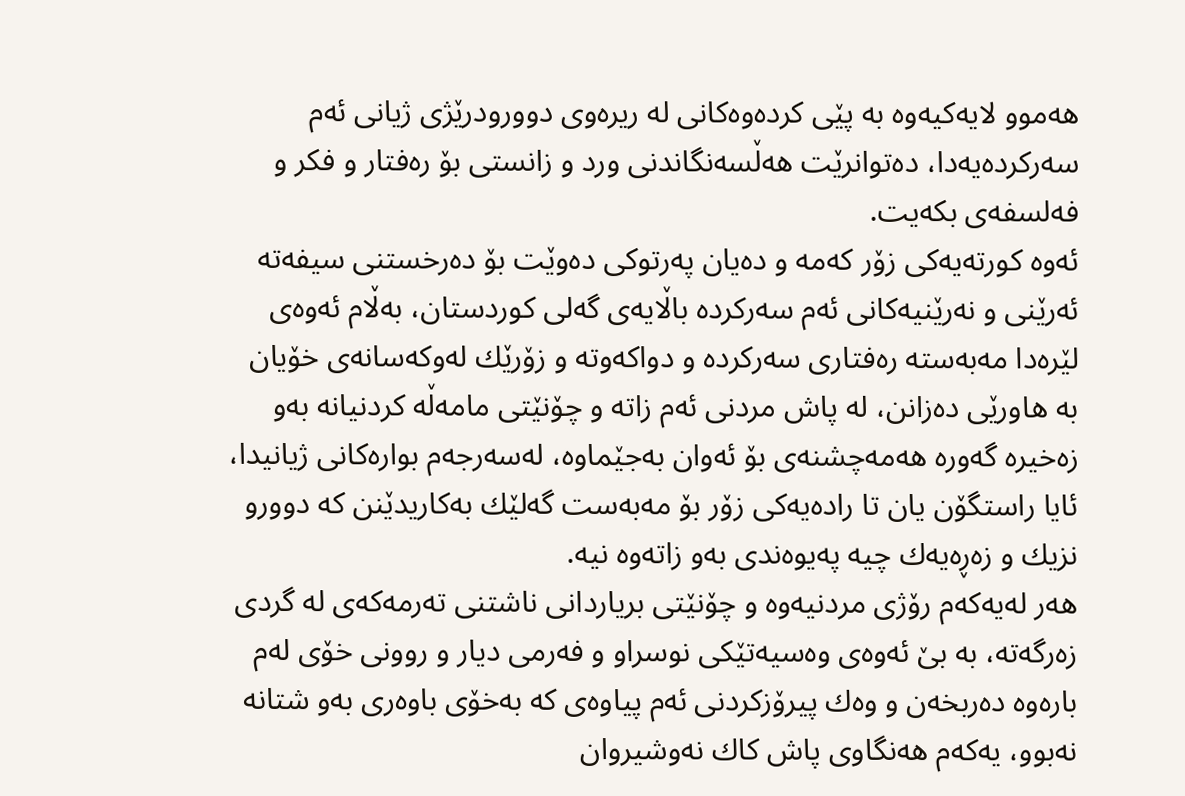هه‌موو لایه‌كیه‌وه‌ به‌ پێی كرده‌وه‌كانی له‌ ریره‌وی دوورودرێژی ژیانی ئه‌م سه‌ركرده‌یه‌دا، ده‌توانرێت هه‌ڵسه‌نگاندنی ورد و زانستی بۆ ره‌فتار و فكر و فه‌لسفه‌ی بكه‌یت.
ئه‌وه‌ كورته‌یه‌كی زۆر كه‌مه‌ و ده‌یان په‌رتوكی ده‌وێت بۆ ده‌رخستنی سیفه‌ته‌ ئه‌رێنی و نه‌رێنیه‌كانی ئه‌م سه‌ركرده‌ باڵایه‌ی گه‌لی كوردستان، به‌ڵام ئه‌وه‌ی لێره‌دا مه‌به‌سته‌ ره‌فتاری سه‌ركرده‌ و دواكه‌وته‌ و زۆرێك له‌وكه‌سانه‌ی خۆیان به‌ هاورێی ده‌زانن، له‌ پاش مردنی ئه‌م زاته‌ و چۆنێتی مامه‌ڵه‌ كردنیانه‌ به‌و زه‌خیره‌ گه‌وره‌ هه‌مه‌چشنه‌ی بۆ ئه‌وان به‌جێماوه‌، له‌سه‌رجه‌م بواره‌كانی ژیانیدا، ئایا راستگۆن یان تا راده‌یه‌كی زۆر بۆ مه‌به‌ست گه‌لێك به‌كاریدێنن كه‌ دوورو نزیك و زه‌ڕه‌یه‌ك چیه‌ په‌یوه‌ندی به‌و زاته‌وه‌ نیه‌.
هه‌ر له‌یه‌كه‌م رۆژی مردنیه‌وه‌ و چۆنێتی بریاردانی ناشتنی ته‌رمه‌كه‌ی له‌ گردی زه‌رگه‌ته‌، به‌ بێ ئه‌وه‌ی وه‌سیه‌تێكی نوسراو و فه‌رمی دیار و روونی خۆی له‌م باره‌وه‌ ده‌ربخه‌ن و وه‌ك پیرۆزكردنی ئه‌م پیاوه‌ی كه‌ به‌خۆی باوه‌ری به‌و شتانه‌ نه‌بوو، یه‌كه‌م هه‌نگاوی پاش كاك نه‌وشیروان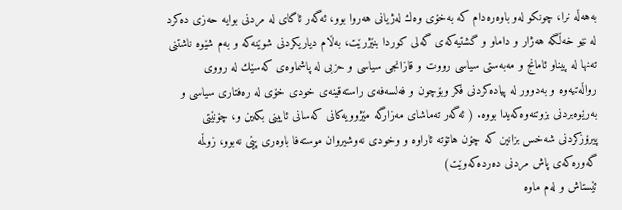به‌هه‌ڵه‌ نرا، چونكو له‌و باوه‌ره‌دام كه‌ به‌خۆی وه‌ك له‌ژیانی هه‌روا بوو، ئه‌گه‌ر ئاگای له‌ مردنی بوایه‌ حه‌زی ده‌كرد له‌ نێو خه‌ڵگه‌ هه‌ژار و داماو و گشتیه‌كه‌ی گه‌لی كوردا بنێژرێت، به‌ڵام دیاریكردنی شوێنه‌كه‌ و به‌م شێوه‌ ناشتنی ته‌نها له‌ پیناو ئامانج و مه‌به‌ستی سیاسی رووت و قازانجی سیاسی و حزبی له‌ پاشماوه‌ی كه‌سێك له‌ رووی رواڵه‌تیه‌وه‌ و به‌دوور له‌ پیاده‌كردنی فكر وبۆچون و فه‌لسه‌فه‌ی راسته‌قینه‌ی خودی خۆی له‌ ره‌فتاری سیاسی و به‌رێوه‌بردنی بزوتنه‌وه‌كه‌یدا بووه‌. ( ئه‌گه‌ر ته‌ماشای مه‌زارگه‌ مێژوویه‌كانی كه‌سانی ئایینی بكه‌ین و، چۆنێتی پیرۆزكردنی شه‌خس بزانین كه‌ چۆن هاتۆته‌ ئاراوه‌ و وخودی نه‌وشیروان موسته‌فا باوه‌ری پێی نه‌بوو، زوڵمه‌ گه‌وره‌كه‌ی پاش مردنی ده‌رده‌كه‌وێت)
ئێستاش و له‌م ماوه‌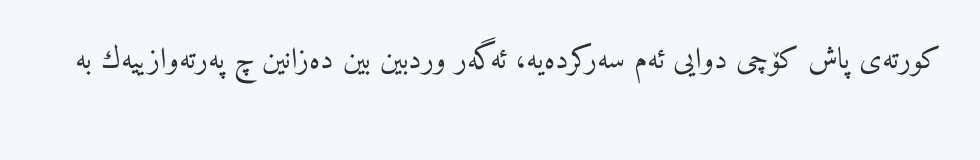كورته‌ی پاش كۆچی دوایی ئه‌م سه‌ركرده‌یه‌، ئه‌گه‌ر وردبین بین ده‌زانین چ په‌رته‌وازییه‌ك به‌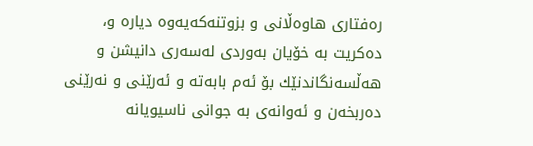ره‌فتاری هاوه‌ڵانی و بزوتنه‌كه‌یه‌وه‌ دیاره‌ و، ده‌كریت به‌ خۆیان به‌وردی له‌سه‌ری دانیشن و هه‌ڵسه‌نگاندنێك بۆ ئه‌م بابه‌ته‌ و ئه‌رێنی و نه‌رێنی ده‌ربخه‌ن و ئه‌وانه‌ی به‌ جوانی ناسیویانه‌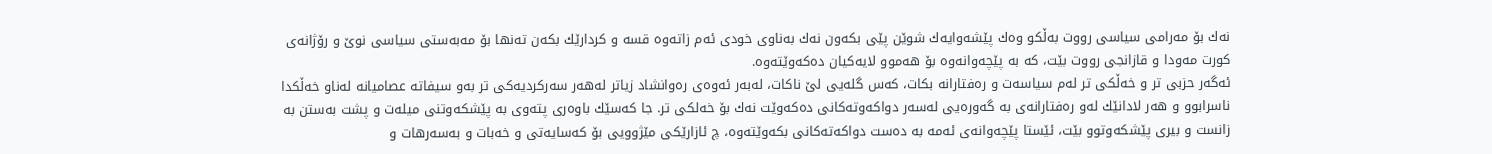نه‌ك بۆ مه‌رامی سیاسی رووت به‌ڵكو وه‌ك پێشه‌وایه‌ك شوێن پێی بكه‌ون نه‌ك به‌ناوی خودی ئه‌م زاته‌وه‌ قسه‌ و كردارێك بكه‌ن ته‌نها بۆ مه‌به‌ستی سیاسی نوێ و رۆژانه‌ی كورت مه‌ودا و قازانجی رووت بێت، كه‌ به‌ پێچه‌وانه‌وه‌ بۆ هه‌موو لایه‌كیان ده‌كه‌وێته‌وه‌.
ئه‌گه‌ر حزبی تر و خه‌ڵكی تر له‌م سیاسه‌ت و ره‌فتارانه‌ بكات، كه‌س گله‌یی لێ ناكات، له‌به‌ر ئه‌وه‌ی ره‌وانشاد زیاتر له‌هه‌ر سه‌ركردیه‌كی تر به‌و سیفاته‌ عصامیانه‌ له‌ناو خه‌ڵكدا ناسرابوو و هه‌ر لادانێك له‌و ره‌فتارانه‌ی به‌ گه‌وره‌یی له‌سه‌ر دواكه‌و‌ته‌كانی ده‌كه‌وێت نه‌ك بۆ خه‌لكی تر. جا كه‌سێك باوه‌ری پته‌وی به‌ پێشكه‌وتنی میله‌ت و پشت به‌ستن به‌ زانست و بیری پێشكه‌وتوو بێت، ئێستا پێچه‌وانه‌ی ئه‌مه‌ به‌ ده‌ست دواكه‌ته‌كانی بكه‌وێته‌وه‌، چ ئازارێكی مێژوویی بۆ كه‌سایه‌تی و خه‌بات و به‌سه‌رهات و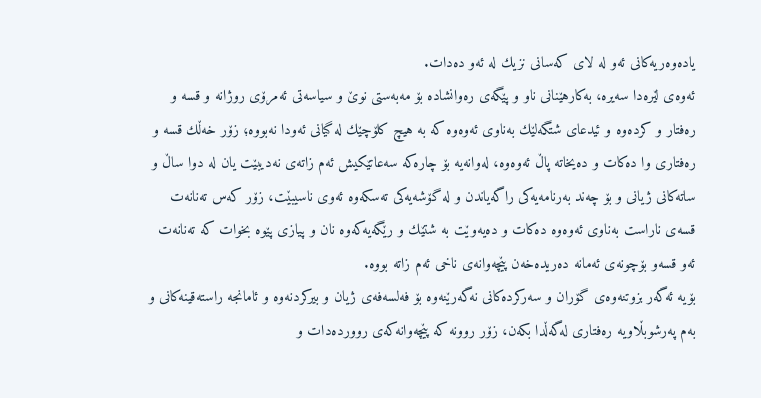یاده‌وه‌ریه‌كانی ئه‌و له‌ لای كه‌سانی نزیك له‌ ئه‌و ده‌دات.
ئه‌وه‌ی لێره‌دا سه‌یره‌، به‌كارهێنانی ناو و پێگه‌ی ره‌وانشاده‌ بۆ مه‌به‌ستی نوێ و سیاسه‌تی ئه‌مرۆی روژانه‌ و قسه ‌و ره‌فتار و كرده‌وه‌ و ئیدعای شتگه‌لێك به‌ناوی ئه‌وه‌وه‌ كه‌ به هیچ كلۆچێك له‌ گیانی ئه‌ودا نه‌بووه‌؛ زۆر خه‌ڵك قسه‌ و ره‌فتاری وا ده‌كات و ده‌یخاته‌ پاڵ ئه‌وه‌وه‌، له‌وانه‌یه‌ بۆ چاره‌كه‌ سه‌عاتێكیش ئه‌م زاته‌ی نه‌دیبێت یان له‌ دوا ساڵ و ساته‌كانی ژیانی و بۆ چه‌ند به‌رنامه‌یه‌كی راگه‌یاندن و له‌ گۆشه‌یه‌كی ته‌سكه‌وه‌ ئه‌وی ناسیبێت، زۆر كه‌س ته‌نانه‌ت قسه‌ی ناراست به‌ناوی ئه‌وه‌وه‌ ده‌كات و ده‌یه‌وێت به‌ شتێك و رێگه‌یه‌كه‌وه‌ نان و پیازی پێوه‌ بخوات كه‌ ته‌نانه‌ت ئه‌و قسه‌و بۆچونه‌ی ئه‌مانه‌ ده‌ریده‌خه‌ن پێچه‌وانه‌ی ناخی ئه‌م زاته‌ بووه‌.
بۆیه‌ ئه‌گه‌ر بزوتنه‌وه‌ی گۆران و سه‌ركرده‌كانی نه‌گه‌رێنه‌وه‌ بۆ فه‌لسه‌فه‌ی ژیان و بیركردنه‌وه‌ و ئامانجه‌ راسته‌قینه‌كانی و به‌م په‌رشوبڵاویه‌ ره‌فتاری له‌گه‌ڵدا بكه‌ن، زۆر روونه‌ كه‌ پێچه‌وانه‌كه‌ی روورده‌دات و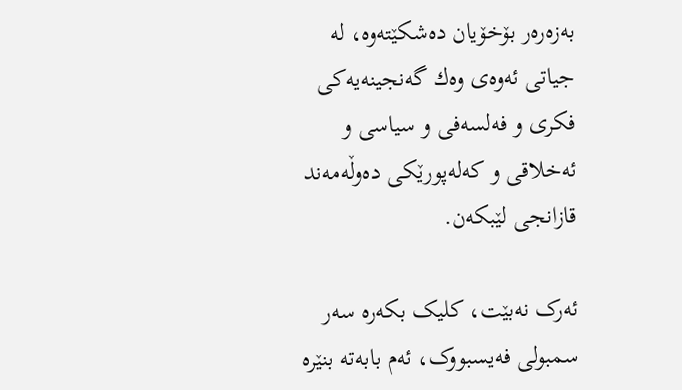به‌زه‌ره‌ر بۆخۆیان ده‌شكێته‌وه‌، له‌ جیاتی ئه‌وه‌ی وه‌ك گه‌نجینه‌یه‌كی فكری و فه‌لسه‌فی و سیاسی و ئه‌خلاقی و كه‌له‌پورێكی ده‌وڵه‌مه‌ند قازانجی لێبكه‌ن.

ئەرک نەبێت، کلیک بکەرە سەر سمبولی فەیسبووک، ئەم بابەتە بنێرە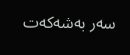سەر بەشەکەت